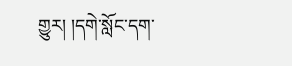གྱུར། །དགེ་སློང་དག་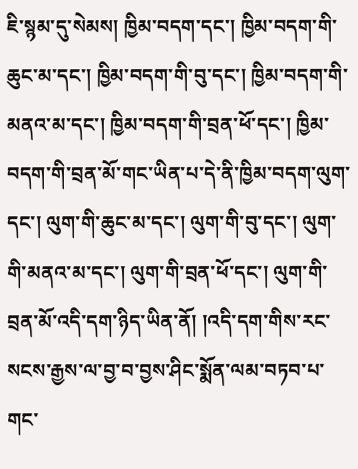ཇི་སྙམ་དུ་སེམས། ཁྱིམ་བདག་དང་། ཁྱིམ་བདག་གི་ཆུང་མ་དང་། ཁྱིམ་བདག་གི་བུ་དང་། ཁྱིམ་བདག་གི་མནའ་མ་དང་། ཁྱིམ་བདག་གི་བྲན་ཕོ་དང་། ཁྱིམ་བདག་གི་བྲན་མོ་གང་ཡིན་པ་དེ་ནི་ཁྱིམ་བདག་ལུག་དང་། ལུག་གི་ཆུང་མ་དང་། ལུག་གི་བུ་དང་། ལུག་གི་མནའ་མ་དང་། ལུག་གི་བྲན་ཕོ་དང་། ལུག་གི་བྲན་མོ་འདི་དག་ཉིད་ཡིན་ནོ། །འདི་དག་གིས་རང་སངས་རྒྱས་ལ་བྱ་བ་བྱས་ཤིང་སྨོན་ལམ་བཏབ་པ་གང་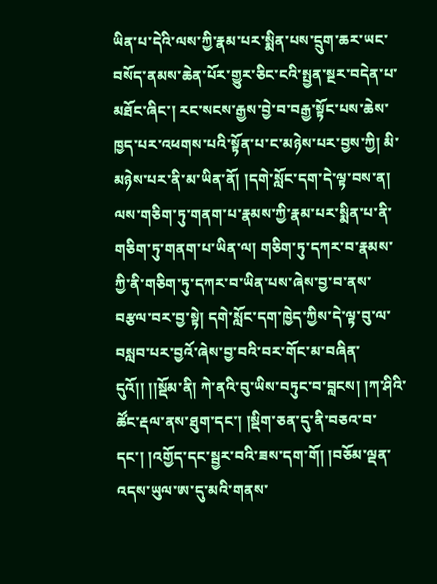ཡིན་པ་དེའི་ལས་ཀྱི་རྣམ་པར་སྨིན་པས་དྲུག་ཆར་ཡང་བསོད་ནམས་ཆེན་པོར་གྱུར་ཅིང་ངའི་སྤྱན་སྔར་བདེན་པ་མཐོང་ཞིང་། རང་སངས་རྒྱས་བྱེ་བ་བརྒྱ་སྟོང་པས་ཆེས་ཁྱད་པར་འཕགས་པའི་སྟོན་པ་ང་མཉེས་པར་བྱས་ཀྱི། མི་མཉེས་པར་ནི་མ་ཡིན་ནོ། །དགེ་སློང་དག་དེ་ལྟ་བས་ན། ལས་གཅིག་ཏུ་གནག་པ་རྣམས་ཀྱི་རྣམ་པར་སྨིན་པ་ནི་གཅིག་ཏུ་གནག་པ་ཡིན་ལ། གཅིག་ཏུ་དཀར་བ་རྣམས་ཀྱི་ནི་གཅིག་ཏུ་དཀར་བ་ཡིན་པས་ཞེས་བྱ་བ་ནས་བརྩལ་བར་བྱ་སྟེ། དགེ་སློང་དག་ཁྱེད་ཀྱིས་དེ་ལྟ་བུ་ལ་བསླབ་པར་བྱའོ་ཞེས་བྱ་བའི་བར་གོང་མ་བཞིན་དུའོ།། །།སྡོམ་ནི། ཀེ་ནའི་བུ་ཡིས་བཏུང་བ་བླངས། །ཀ་ཤིའི་ཚོང་རྡལ་ནས་ཐུག་དང་། །སྡིག་ཅན་དུ་ནི་བཅའ་བ་དང་། །འགྱོད་དང་སྦྱར་བའི་ཟས་དག་གོ། །བཅོམ་ལྡན་འདས་ཡུལ་ཨ་དུ་མའི་གནས་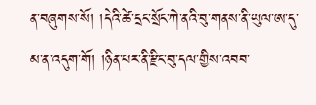ན་བཞུགས་སོ། །དེའི་ཚེ་དྲང་སྲོང་ཀེ་ནའི་བུ་གནས་ནི་ཡུལ་ཨ་དུ་མ་ན་འདུག་གོ། །ཉིན་པར་ནི་རྫིང་བུ་དལ་གྱིས་འབབ་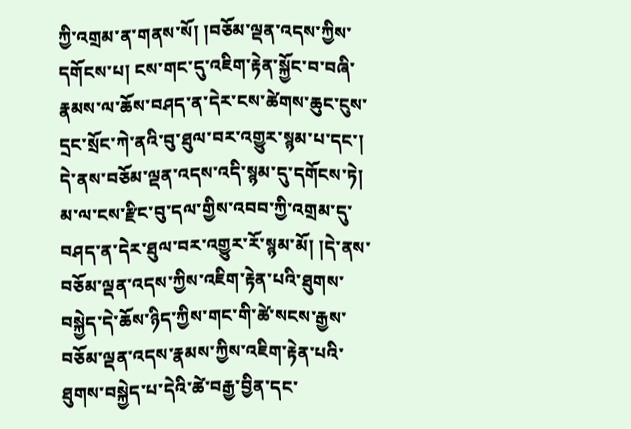ཀྱི་འགྲམ་ན་གནས་སོ། །བཅོམ་ལྡན་འདས་ཀྱིས་དགོངས་པ། ངས་གང་དུ་འཇིག་རྟེན་སྐྱོང་བ་བཞི་རྣམས་ལ་ཆོས་བཤད་ན་དེར་ངས་ཚེགས་ཆུང་ངུས་དྲང་སྲོང་ཀེ་ནའི་བུ་ཐུལ་བར་འགྱུར་སྙམ་པ་དང་། དེ་ནས་བཅོམ་ལྡན་འདས་འདི་སྙམ་དུ་དགོངས་ཏེ། མ་ལ་ངས་རྫིང་བུ་དལ་གྱིས་འབབ་ཀྱི་འགྲམ་དུ་བཤད་ན་དེར་ཐུལ་བར་འགྱུར་རོ་སྙམ་མོ། །དེ་ནས་བཅོམ་ལྡན་འདས་ཀྱིས་འཇིག་རྟེན་པའི་ཐུགས་བསྐྱེད་དེ་ཆོས་ཉིད་ཀྱིས་གང་གི་ཚེ་སངས་རྒྱས་བཅོམ་ལྡན་འདས་རྣམས་ཀྱིས་འཇིག་རྟེན་པའི་ཐུགས་བསྐྱེད་པ་དེའི་ཚེ་བརྒྱ་བྱིན་དང་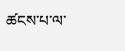ཚངས་པ་ལ་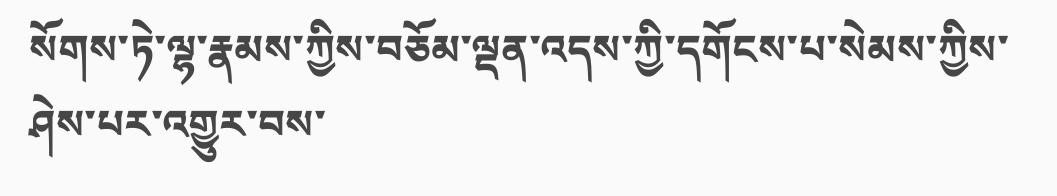སོགས་ཏེ་ལྷ་རྣམས་ཀྱིས་བཅོམ་ལྡན་འདས་ཀྱི་དགོངས་པ་སེམས་ཀྱིས་ཤེས་པར་འགྱུར་བས་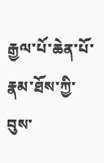རྒྱལ་པོ་ཆེན་པོ་རྣམ་ཐོས་ཀྱི་བུས་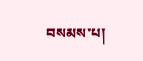བསམས་པ།